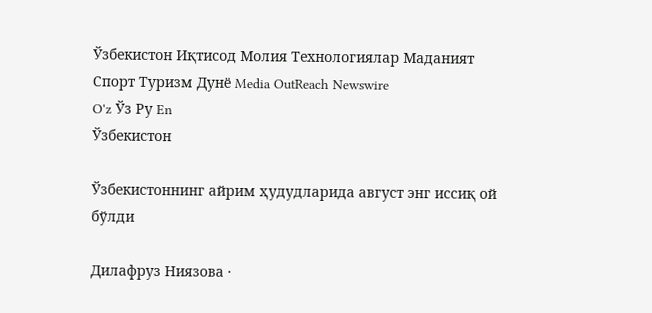Ўзбекистон Иқтисод Молия Технологиялар Маданият Спорт Туризм Дунё Media OutReach Newswire
O'z Ўз Ру En
Ўзбекистон

Ўзбекистоннинг айрим ҳудудларида август энг иссиқ ой бўлди

Дилафруз Ниязова ·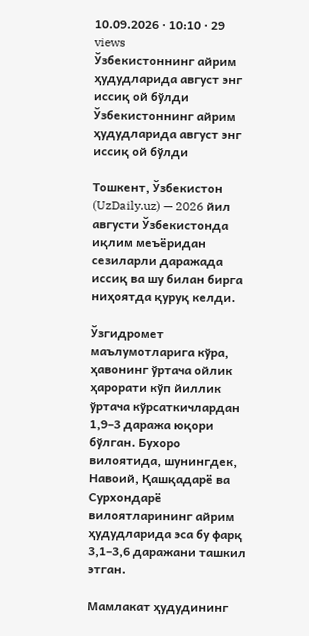10.09.2026 · 10:10 · 29 views
Ўзбекистоннинг айрим ҳудудларида август энг иссиқ ой бўлди
Ўзбекистоннинг айрим ҳудудларида август энг иссиқ ой бўлди

Тошкент, Ўзбекистон (UzDaily.uz) — 2026 йил августи Ўзбекистонда иқлим меъёридан сезиларли даражада иссиқ ва шу билан бирга ниҳоятда қуруқ келди.

Ўзгидромет маълумотларига кўра, ҳавонинг ўртача ойлик ҳарорати кўп йиллик ўртача кўрсаткичлардан 1,9–3 даража юқори бўлган. Бухоро вилоятида, шунингдек, Навоий, Қашқадарё ва Сурхондарё вилоятларининг айрим ҳудудларида эса бу фарқ 3,1–3,6 даражани ташкил этган.

Мамлакат ҳудудининг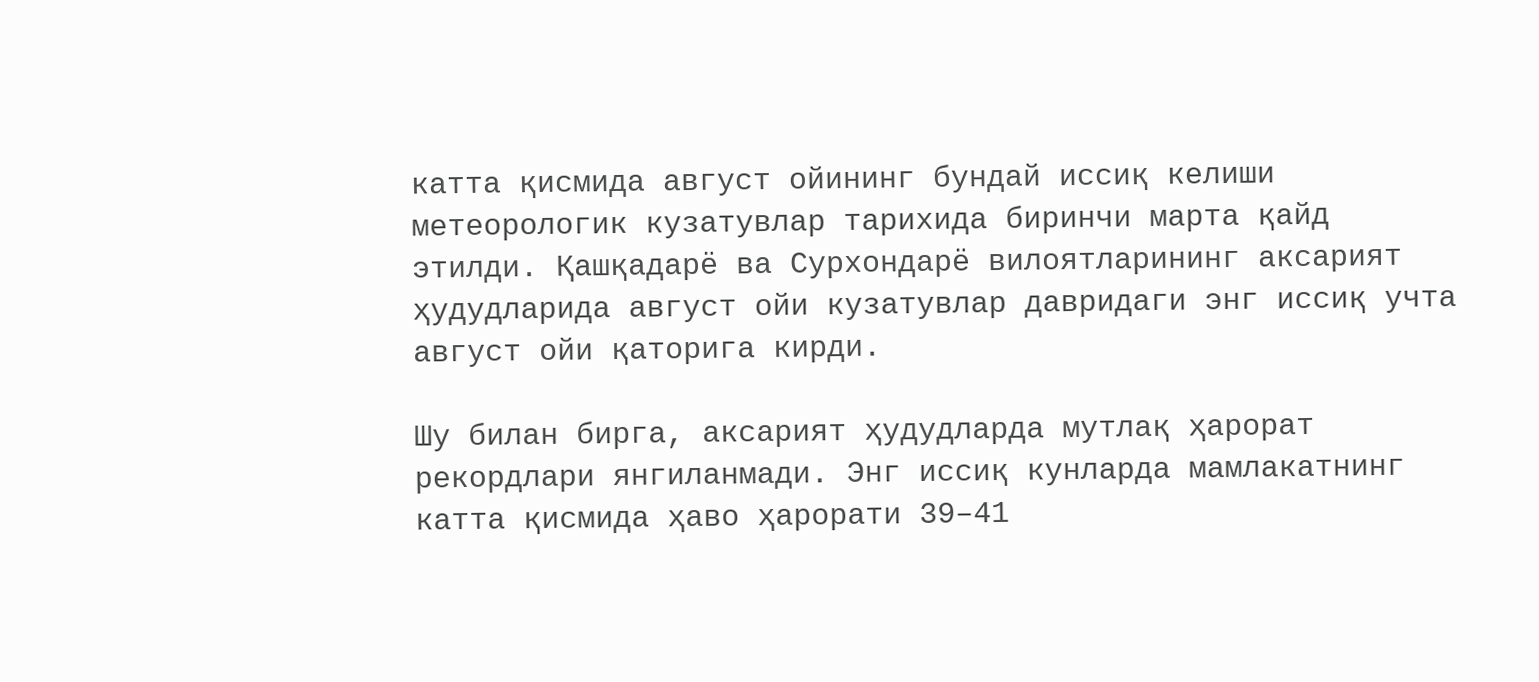катта қисмида август ойининг бундай иссиқ келиши метеорологик кузатувлар тарихида биринчи марта қайд этилди. Қашқадарё ва Сурхондарё вилоятларининг аксарият ҳудудларида август ойи кузатувлар давридаги энг иссиқ учта август ойи қаторига кирди.

Шу билан бирга, аксарият ҳудудларда мутлақ ҳарорат рекордлари янгиланмади. Энг иссиқ кунларда мамлакатнинг катта қисмида ҳаво ҳарорати 39–41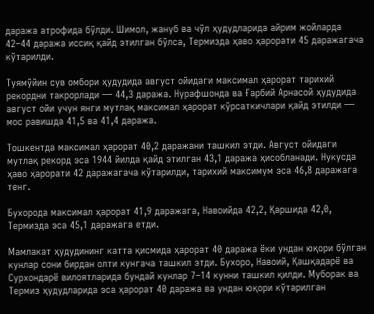даража атрофида бўлди. Шимол, жануб ва чўл ҳудудларида айрим жойларда 42–44 даража иссиқ қайд этилган бўлса, Термизда ҳаво ҳарорати 45 даражагача кўтарилди.

Туямўйин сув омбори ҳудудида август ойидаги максимал ҳарорат тарихий рекордни такрорлади — 44,3 даража. Нурафшонда ва Ғарбий Арнасой ҳудудида август ойи учун янги мутлақ максимал ҳарорат кўрсаткичлари қайд этилди — мос равишда 41,5 ва 41,4 даража.

Тошкентда максимал ҳарорат 40,2 даражани ташкил этди. Август ойидаги мутлақ рекорд эса 1944 йилда қайд этилган 43,1 даража ҳисобланади. Нукусда ҳаво ҳарорати 42 даражагача кўтарилди, тарихий максимум эса 46,8 даражага тенг.

Бухорода максимал ҳарорат 41,9 даражага, Навоийда 42,2, Қаршида 42,0, Термизда эса 45,1 даражага етди.

Мамлакат ҳудудининг катта қисмида ҳарорат 40 даража ёки ундан юқори бўлган кунлар сони бирдан олти кунгача ташкил этди. Бухоро, Навоий, Қашқадарё ва Сурхондарё вилоятларида бундай кунлар 7–14 кунни ташкил қилди. Муборак ва Термиз ҳудудларида эса ҳарорат 40 даража ва ундан юқори кўтарилган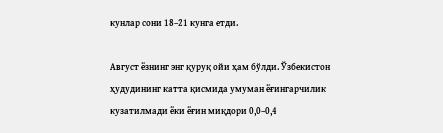кунлар сони 18–21 кунга етди.

Август ёзнинг энг қуруқ ойи ҳам бўлди. Ўзбекистон ҳудудининг катта қисмида умуман ёғингарчилик кузатилмади ёки ёғин миқдори 0,0–0,4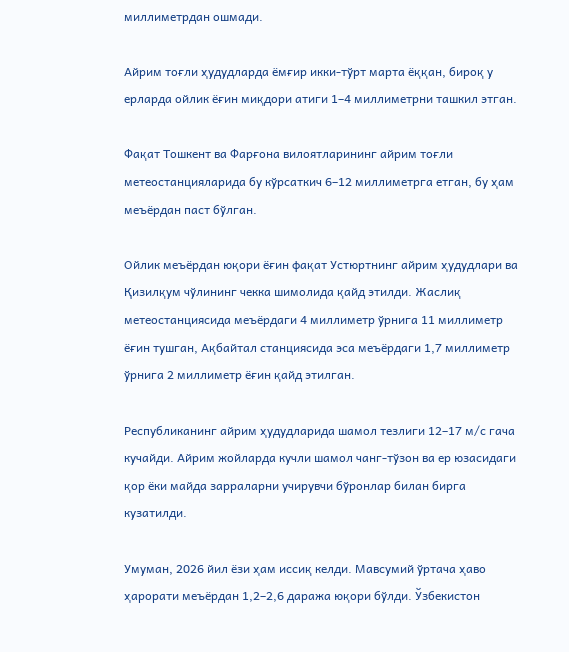миллиметрдан ошмади.

Айрим тоғли ҳудудларда ёмғир икки-тўрт марта ёққан, бироқ у ерларда ойлик ёғин миқдори атиги 1–4 миллиметрни ташкил этган.

Фақат Тошкент ва Фарғона вилоятларининг айрим тоғли метеостанцияларида бу кўрсаткич 6–12 миллиметрга етган, бу ҳам меъёрдан паст бўлган.

Ойлик меъёрдан юқори ёғин фақат Устюртнинг айрим ҳудудлари ва Қизилқум чўлининг чекка шимолида қайд этилди. Жаслиқ метеостанциясида меъёрдаги 4 миллиметр ўрнига 11 миллиметр ёғин тушган, Ақбайтал станциясида эса меъёрдаги 1,7 миллиметр ўрнига 2 миллиметр ёғин қайд этилган.

Республиканинг айрим ҳудудларида шамол тезлиги 12–17 м/с гача кучайди. Айрим жойларда кучли шамол чанг-тўзон ва ер юзасидаги қор ёки майда зарраларни учирувчи бўронлар билан бирга кузатилди.

Умуман, 2026 йил ёзи ҳам иссиқ келди. Мавсумий ўртача ҳаво ҳарорати меъёрдан 1,2–2,6 даража юқори бўлди. Ўзбекистон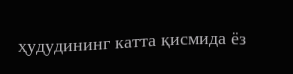ҳудудининг катта қисмида ёз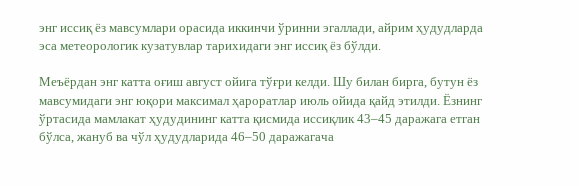энг иссиқ ёз мавсумлари орасида иккинчи ўринни эгаллади, айрим ҳудудларда эса метеорологик кузатувлар тарихидаги энг иссиқ ёз бўлди.

Меъёрдан энг катта оғиш август ойига тўғри келди. Шу билан бирга, бутун ёз мавсумидаги энг юқори максимал ҳароратлар июль ойида қайд этилди. Ёзнинг ўртасида мамлакат ҳудудининг катта қисмида иссиқлик 43–45 даражага етган бўлса, жануб ва чўл ҳудудларида 46–50 даражагача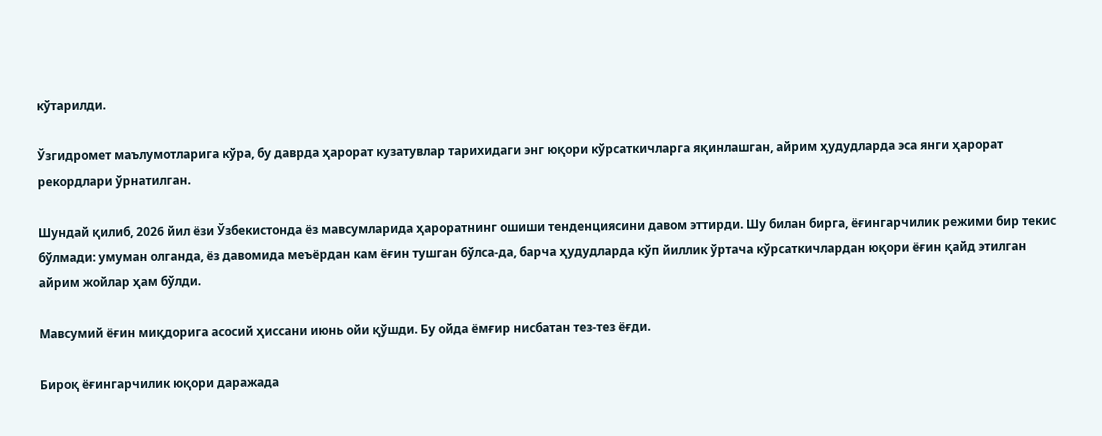кўтарилди.

Ўзгидромет маълумотларига кўра, бу даврда ҳарорат кузатувлар тарихидаги энг юқори кўрсаткичларга яқинлашган, айрим ҳудудларда эса янги ҳарорат рекордлари ўрнатилган.

Шундай қилиб, 2026 йил ёзи Ўзбекистонда ёз мавсумларида ҳароратнинг ошиши тенденциясини давом эттирди. Шу билан бирга, ёғингарчилик режими бир текис бўлмади: умуман олганда, ёз давомида меъёрдан кам ёғин тушган бўлса-да, барча ҳудудларда кўп йиллик ўртача кўрсаткичлардан юқори ёғин қайд этилган айрим жойлар ҳам бўлди.

Мавсумий ёғин миқдорига асосий ҳиссани июнь ойи қўшди. Бу ойда ёмғир нисбатан тез-тез ёғди.

Бироқ ёғингарчилик юқори даражада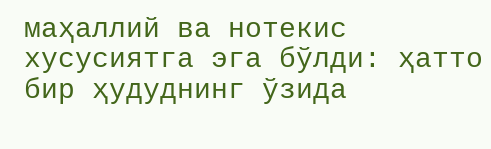маҳаллий ва нотекис хусусиятга эга бўлди: ҳатто бир ҳудуднинг ўзида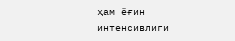ҳам ёғин интенсивлиги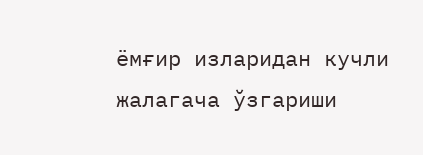ёмғир изларидан кучли жалагача ўзгариши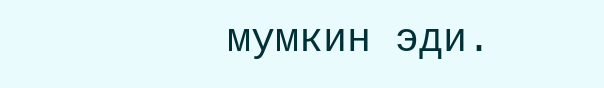мумкин эди.